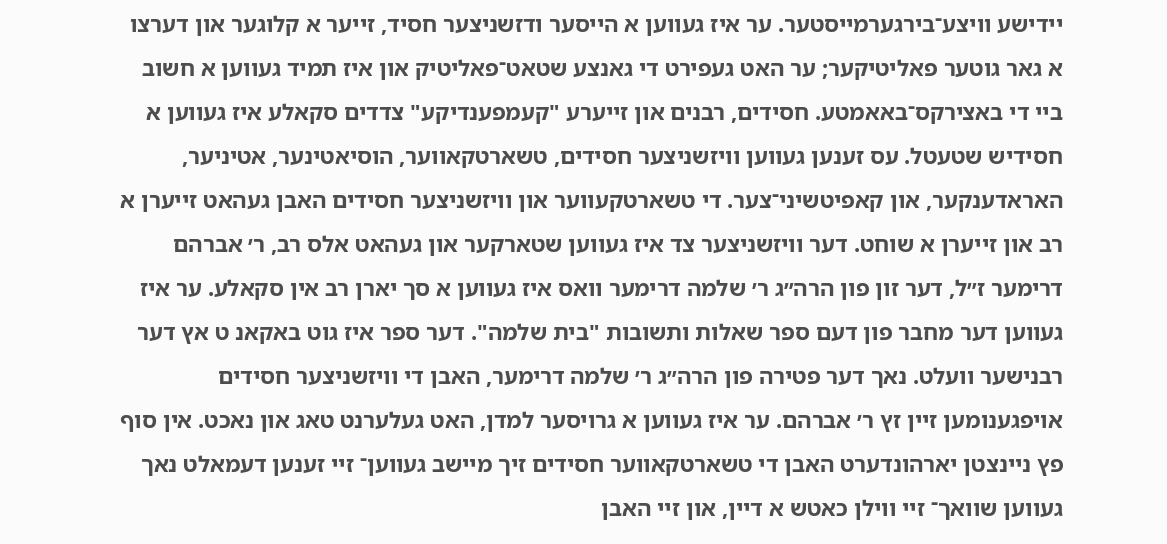יידישע וויצע־בירגערמייסטער. ער איז געווען א הייסער ודזשניצער חסיד, זייער א קלוגער און דערצו א גאר גוטער פאליטיקער; ער האט געפירט די גאנצע שטאט־פאליטיק און איז תמיד געווען א חשוב ביי די באצירקס־באאמטע. חסידים, רבנים און זייערע "קעמפענדיקע" צדדים סקאלע איז געווען א חסידיש שטעטל. עס זענען געווען וויזשניצער חסידים, טשארטקאווער, הוסיאטינער, אטיניער, האראדענקער, און קאפיטשיני־צער. די טשארטקעווער און וויזשניצער חסידים האבן געהאט זייערן א רב און זייערן א שוחט. דער וויזשניצער צד איז געווען שטארקער און געהאט אלס רב, ר׳ אברהם דרימער ז״ל, דער זון פון הרה״ג ר׳ שלמה דרימער וואס איז געווען א סך יארן רב אין סקאלע. ער איז געווען דער מחבר פון דעם ספר שאלות ותשובות "בית שלמה". דער ספר איז גוט באקאנ ט אץ דער רבנישער וועלט. נאך דער פטירה פון הרה״ג ר׳ שלמה דרימער, האבן די וויזשניצער חסידים אויפגענומען זיין זץ ר׳ אברהם. ער איז געווען א גרויסער למדן, האט געלערנט טאג און נאכט. אין סוף פץ ניינצטן יארהונדערט האבן די טשארטקאווער חסידים זיך מיישב געווען־ זיי זענען דעמאלט נאך געווען שוואך־ זיי ווילן כאטש א דיין, און זיי האבן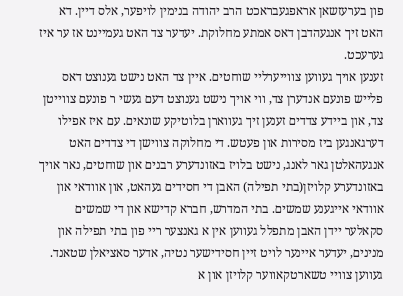פון בערעזשאן אראפגעבראכט הרב יהודה בנימין לויפער, אלס דיין. דא האט זיך אנגעהדבן דאס אמתע מחלוקת. יעדער צד האט געמיינט אז ער איז גערעכט.
זענען אויך געווען צווייערליי שוחטים. איין צד האט נישט גענוצט דאס פלייש פונעם אנדערן צד, ווי אויך נישט גענוצט דעם געשי ר פונעם צווייטן צד, און ביידע צדדים זענען זיך געווארן בלוטיקע שונאים. עם איז אפילו דערגאנגען ביז מסירות און פעטש. די מחלוקה צווישן די צדדים האט אנגעהאלטן גאר לאנג, נישט בלויז באזונדערע רבנים און שוחטים, נאר אויך באזונדערע קלויזן(בתי תפילה) האבן די חסידים געהאט, און אוודאי און אוודאי אייגענע שמשים. בתי המדרש, חברא קדישא און די שמשים סקאלער יידן האבן מתפלל געווען אין א גאנצער ריי פון בתי תפילה און מנינים, יעדער איינער לויט זיין חסידישער נטיה, אדער סאציאלן שטאנד. געווען צוויי טשארטקאווער קלויזן און א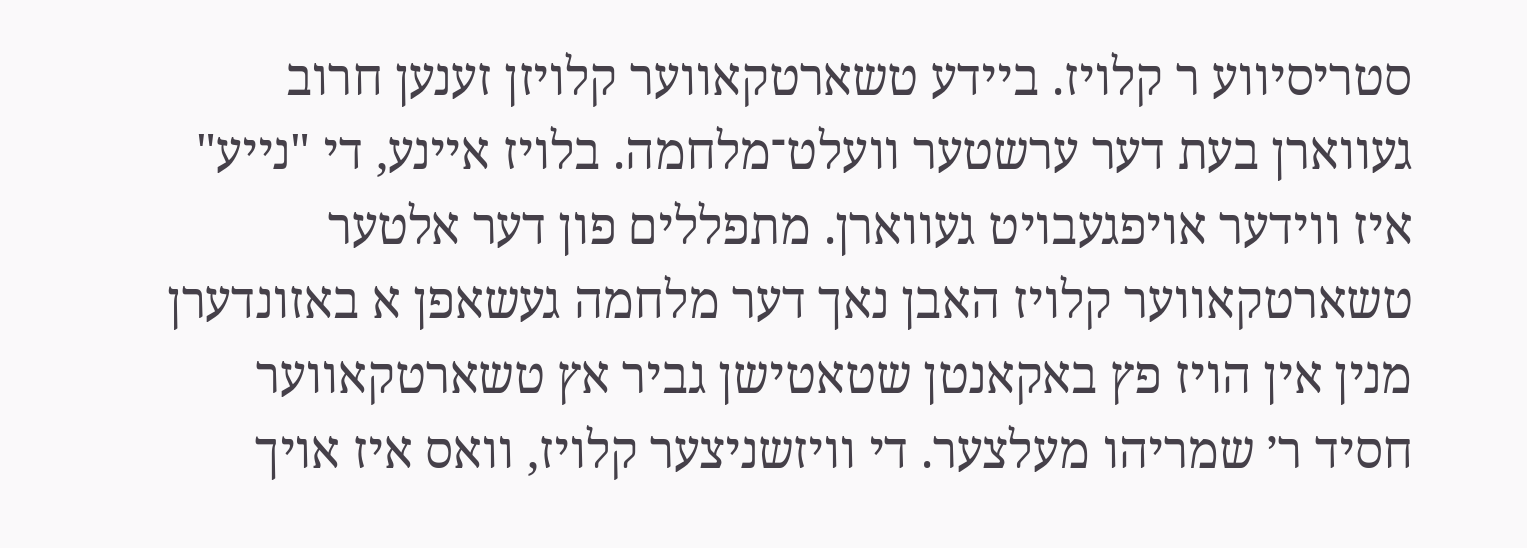סטריסיווע ר קלויז. ביידע טשארטקאווער קלויזן זענען חרוב געווארן בעת דער ערשטער וועלט־מלחמה. בלויז איינע, די "נייע" איז ווידער אויפגעבויט געווארן. מתפללים פון דער אלטער טשארטקאווער קלויז האבן נאך דער מלחמה געשאפן א באזונדערן מנין אין הויז פץ באקאנטן שטאטישן גביר אץ טשארטקאווער חסיד ר׳ שמריהו מעלצער. די וויזשניצער קלויז, וואס איז אויך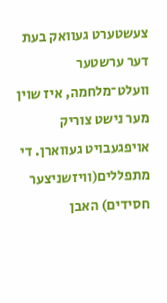צעשטערט געוואק בעת דער ערשטער וועלט־מלחמה, איז שוין מער נישט צוריק אויפגעבויט געווארן. די מתפללים(וויזשניצער חסידים) האבן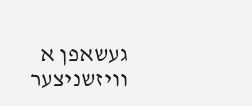געשאפן א וויזשניצער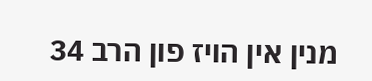מנין אין הויז פון הרב 34